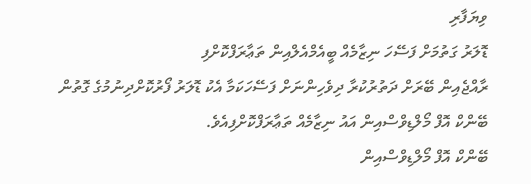ވިޔަފާރި
ޑޮލަރު ގަތުމަށް ފަސޭހަ ނިޒާމެއް ބީއެމްއެލްއިން ތަޢާރަފްކޮށްފި
ރާއްޖެއިން ބޭރަށް ދަތުރުކުރާ ދިވެހިންނަށް ފަސޭހަކަމާ އެކު ޑޮލަރު ފޯރުކޮށްދިނުމުގެ ގޮތުން ބޭންކް އޮފް މޯލްޑިވްސްއިން އައު ނިޒާމެއް ތަޢާރަފްކޮށްފިއެވެ.
ބޭންކް އޮފް މޯލްޑިވްސްއިން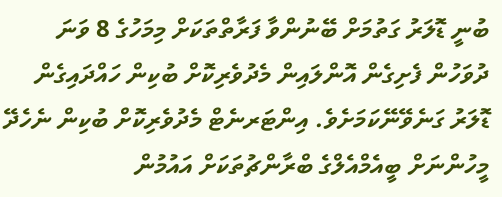ބުނީ ޑޮލަރު ގަތުމަށް ބޭނުންވާ ފަރާތްތަކަށް މިމަހުގެ 8 ވަނަ ދުވަހުން ފެށިގެން އޮންލައިން މެދުވެރިކޮށް ބުކިން ހައްދައިގެން ޑޮލަރު ގަނެވޭނޭކަމަށެވެ. އިންޓަރނެޓް މެދުވެރިކޮށް ބުކިން ނެހެދޭ މީހުންނަށް ބީއެމްއެލްގެ ބްރާންޗުތަކަށް އައުމުން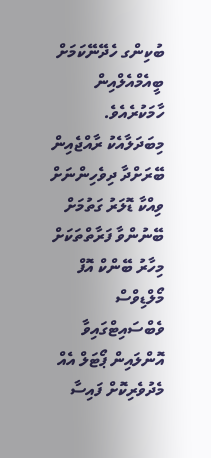ބުކިންގ ހެދޭނޭކަމަށް ބީއެމްއެލްއިން ހާމަކުރެއެވެ.
މިބަދަލާއެކު ރާއްޖެއިން ބޭރަށްދާ ދިވެހިންނަށް ވިއްކާ ޑޮލަރު ގަތުމަށް ބޭނުންވާ ފަރާތްތަކަށް މިހާރު ބޭންކް އޮފް މޯލްޑިވްސް ވެބްސައިޓްގައިވާ އޮންލައިން ޕޯޓަލް އެއް މެދުވެރިކޮށް ފައިސާ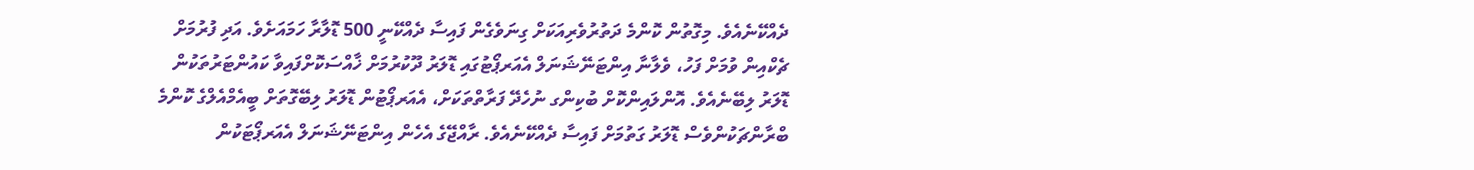ދެއްކޭނެއެވެ. މިގޮތުން ކޮންމެ ދަތުރުވެރިއަކަށް ގިނަވެގެން ފައިސާ ދެއްކޭނީ 500 ޑޮލާރާ ހަމައަށެވެ. އަދި ފުރުމަށް ޗެކްއިން ވުމަށް ފަހު، ވެލާނާ އިންޓަނޭޝަނަލް އެއަރޕޯޓުގައި ޑޮލަރު ދޫކުރުމަށް ޚާއްސަކޮށްފައިވާ ކައުންޓަރުތަކުން ޑޮލަރު ލިބޭނެއެވެ. އޮންލައިންކޮށް ބުކިންގ ނުހެދޭ ފަރާތްތަކަށް، އެއަރޕޯޓުން ޑޮލަރު ލިބޭގޮތަށް ބީއެމްއެލްގެ ކޮންމެ ބްރާންޗަކުންވެސް ޑޮލަރު ގަތުމަށް ފައިސާ ދެއްކޭނެއެވެ. ރާއްޖޭގެ އެހެން އިންޓަނޭޝަނަލް އެއަރޕޯޓަކުން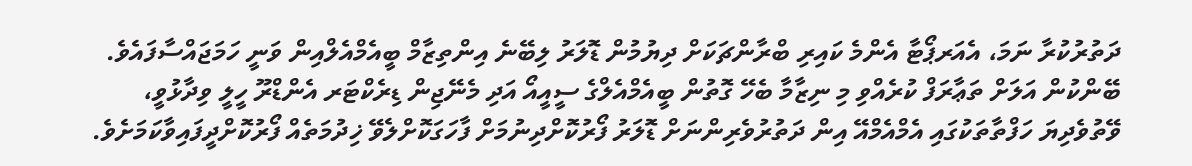ދަތުރުކުރާ ނަމަ، އެއަރޕޯޓާ އެންމެ ކައިރި ބްރާންޗަކަށް ދިޔުމުން ޑޮލަރު ލިބޭނެ އިންތިޒާމް ބީއެމްއެލްއިން ވަނީ ހަމަޖައްސާފައެވެ.
ބޭންކުން އަލަށް ތަޢާރަފް ކުރެއްވި މި ނިޒާމާ ބެހޭ ގޮތުން ބީއެމްއެލްގެ ސީއީއޯ އަދި މެނޭޖިން ޑިރެކްޓަރ އެންޑްރޫ ހީލީ ވިދާޅުވީ، ވޭތުވެދިޔަ ހަފްތާތަކުގައި އެމްއެމްއޭ އިން ދަތުރުވެރިންނަށް ޑޮލަރު ފޯރުކޮށްދިނުމަށް ފާހަގަކޮށްލެވޭ ޚިދުމަތެއް ފޯރުކޮށްދީފައިވާކަމަށެވެ.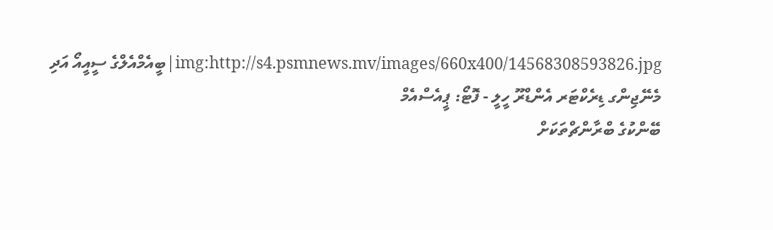img:http://s4.psmnews.mv/images/660x400/14568308593826.jpg|ބީއެމްއެލްގެ ސީއީއޯ އަދި މެނޭޖިންގ ޑިރެކްޓަރ އެންޑްރޫ ހީލީ - ފޮޓޯ: ޕީއެސްއެމް
ބޭންކުގެ ބްރާންޗްތަކަށް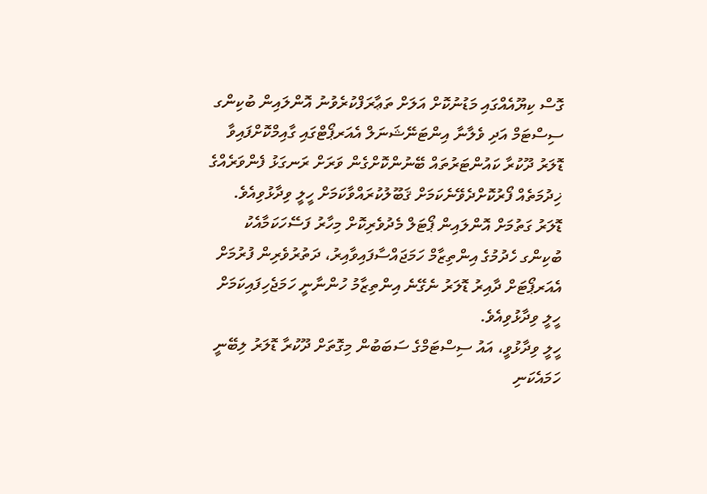ގޮސް ކިޔޫއެއްގައި މަޑުނުކޮށް އަލަށް ތަޢާރަފްކުރެވުނު އޮންލައިން ބުކިންގ ސިސްޓަމް އަދި ވެލާނާ އިންޓަނޭޝަނަލް އެއަރޕޯޓްގައި ގާއިމްކޮށްފައިވާ ޑޮލަރު ދޫކުރާ ކައުންޓަރުތައް ބޭނުންކޮށްގެން ވަރަށް ރަނގަޅު ފެންވަރެއްގެ ޚިދުމަތެއް ފޯރުކޮށްދެވޭނެކަމަށް ޤަބޫލުކުރައްވާކަމަށް ހީލީ ވިދާޅުވިއެވެ. ޑޮލަރު ގަތުމަށް އޮންލައިން ޕޯޓަލް މެދުވެރިކޮށް މިހާރު ފަސޭހަކަމާއެކު ބުކިންގ ހެދުމުގެ އިންތިޒާމް ހަމަޖައްސާފައިވާއިރު، ދަތުރުވެރިން ފުރުމަށް އެއަރޕޯޓަށް ދާއިރު ޑޮލަރު ނެގޭނެ އިންތިޒާމު ހުންނާނީ ހަމަޖެހިފައިކަމަށް ހީލީ ވިދާޅުވިއެވެ.
ހީލީ ވިދާޅުވީ، އައު ސިސްޓަމްގެ ސަބަބުން މިގޮތަށް ދޫކުރާ ޑޮލަރު ލިބޭނީ ހަމައެކަނި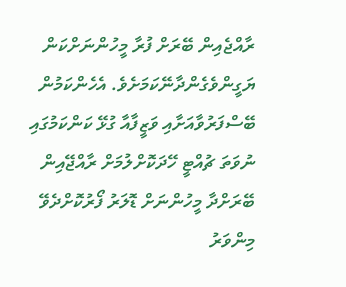ރާއްޖެއިން ބޭރަށް ފުރާ މީހުންނަށްކަން ޔަގީންވެގެންދާނޭކަމަށެވެ. އެހެންކަމުން ބޭސްފަރުވާއަށާއި ވަޒީފާއާ ގުޅޭ ކަންކަމުގައި ނުވަތަ ޗުއްޓީ ހޭދަކޮށްލުމަށް ރާއްޖޭއިން ބޭރަށްދާ މީހުންނަށް ޑޮލަރު ފޯރުކޮށްދެވޭ މިންވަރު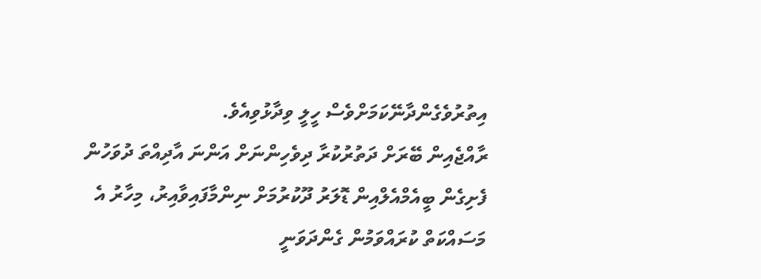އިތުރުވެގެންދާނޭކަމަށްވެސް ހީލީ ވިދާޅުވިއެވެ.
ރާއްޖެއިން ބޭރަށް ދަތުރުކުރާ ދިވެހިންނަށް އަންނަ އާދިއްތަ ދުވަހުން ފެށިގެން ބީއެމްއެލްއިން ޑޮލަރު ދޫކުރުމަށް ނިންމާފައިވާއިރު، މިހާރު އެ މަސައްކަތް ކުރައްވަމުން ގެންދަވަނީ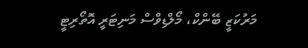މަރުކަޒީ ބޭންކް، މޯލްޑިވްސް މަނިޓަރީ އޮތޯރިޓީ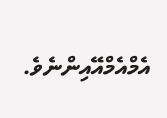އެމްއެމްއޭއިންނެވެ.